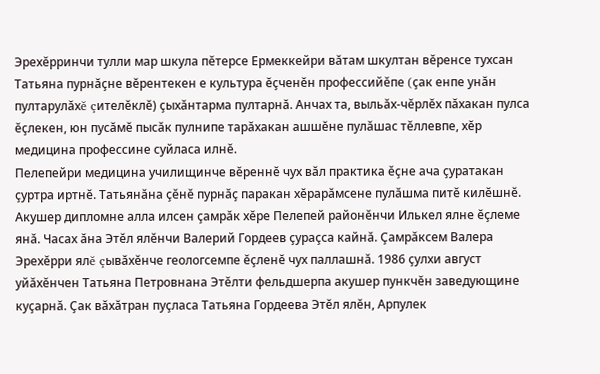Эрехĕрринчи тулли мар шкула пĕтерсе Ермеккейри вăтам шкултан вĕренсе тухсан Татьяна пурнăçне вĕрентекен е культура ĕçченĕн профессийĕпе (çак енпе унăн пултарулăхĕ çителĕклĕ) çыхăнтарма пултарнă. Анчах та, выльăх-чĕрлĕх пăхакан пулса ĕçлекен, юн пусăмĕ пысăк пулнипе тарăхакан ашшĕне пулăшас тĕллевпе, хĕр медицина профессине суйласа илнĕ.
Пелепейри медицина училищинче вĕреннĕ чух вăл практика ĕçне ача çуратакан çуртра иртнĕ. Татьянăна çĕнĕ пурнăç паракан хĕрарăмсене пулăшма питĕ килĕшнĕ. Акушер дипломне алла илсен çамрăк хĕре Пелепей районĕнчи Илькел ялне ĕçлеме янă. Часах ăна Этĕл ялĕнчи Валерий Гордеев çураçса кайнă. Çамрăксем Валера Эрехĕрри ялĕ çывăхĕнче геологсемпе ĕçленĕ чух паллашнă. 1986 çулхи август уйăхĕнчен Татьяна Петровнана Этĕлти фельдшерпа акушер пункчĕн заведующине куçарнă. Çак вăхăтран пуçласа Татьяна Гордеева Этĕл ялĕн, Арпулек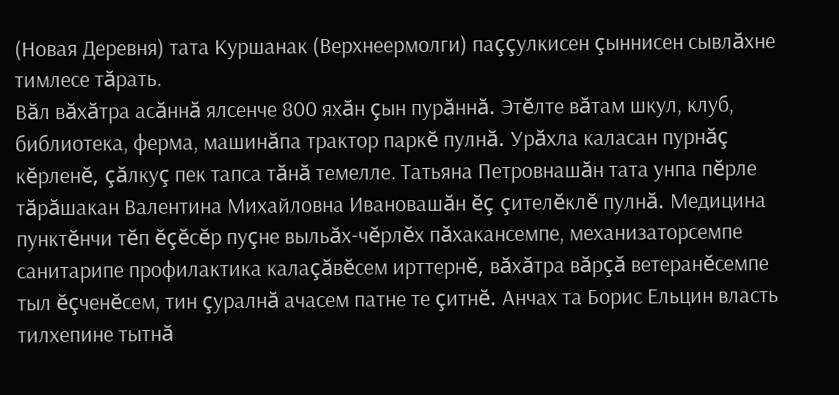(Новая Деревня) тата Куршанак (Верхнеермолги) паççулкисен çыннисен сывлăхне тимлесе тăрать.
Вăл вăхăтра асăннă ялсенче 800 яхăн çын пурăннă. Этĕлте вăтам шкул, клуб, библиотека, ферма, машинăпа трактор паркĕ пулнă. Урăхла каласан пурнăç кĕрленĕ, çăлкуç пек тапса тăнă темелле. Татьяна Петровнашăн тата унпа пĕрле тăрăшакан Валентина Михайловна Ивановашăн ĕç çителĕклĕ пулнă. Медицина пунктĕнчи тĕп ĕçĕсĕр пуçне выльăх-чĕрлĕх пăхакансемпе, механизаторсемпе санитарипе профилактика калаçăвĕсем ирттернĕ, вăхăтра вăрçă ветеранĕсемпе тыл ĕçченĕсем, тин çуралнă ачасем патне те çитнĕ. Анчах та Борис Ельцин власть тилхепине тытнă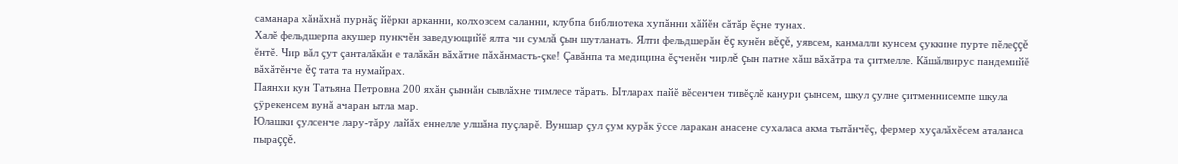саманара хăнăхнă пурнăç йĕрки арканни, колхозсем саланни, клубпа библиотека хупăнни хăйĕн сăтăр ĕçне тунах.
Халĕ фельдшерпа акушер пункчĕн заведующийĕ ялта чи сумлă çын шутланать. Ялти фельдшерăн ĕç кунĕн вĕçĕ, уявсем, канмалли кунсем çуккине пурте пĕлеççĕ ĕнтĕ. Чир вăл çут çанталăкăн е талăкăн вăхăтне пăхăнмасть-çке! Çавăнпа та медицина ĕçченĕн чирлĕ çын патне хăш вăхăтра та çитмелле. Кăшăлвирус пандемийĕ вăхăтĕнче ĕç тата та нумайрах.
Паянхи кун Татьяна Петровна 200 яхăн çыннăн сывлăхне тимлесе тăрать. Ытларах пайĕ вĕсенчен тивĕçлĕ канури çынсем, шкул çулне çитменнисемпе шкула çÿрекенсем вунă ачаран ытла мар.
Юлашки çулсенче лару-тăру лайăх еннелле улшăна пуçларĕ. Вуншар çул çум курăк ÿссе ларакан анасене сухаласа акма тытăнчĕç, фермер хуçалăхĕсем аталанса пыраççĕ.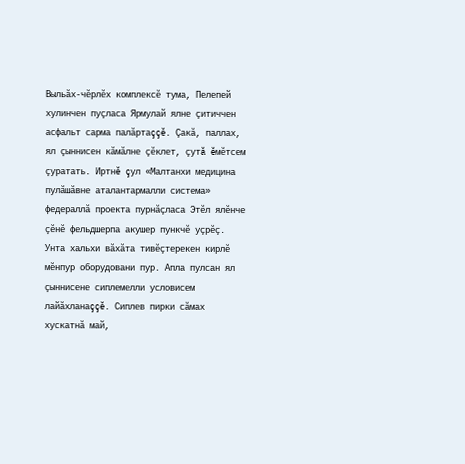Выльăх-чĕрлĕх комплексĕ тума, Пелепей хулинчен пуçласа Ярмулай ялне çитиччен асфальт сарма палăртаççĕ. Çакă, паллах, ял çыннисен кăмăлне çĕклет, çутă ĕмĕтсем çуратать. Иртнĕ çул «Малтанхи медицина пулăшăвне аталантармалли система» федераллă проекта пурнăçласа Этĕл ялĕнче çĕнĕ фельдшерпа акушер пункчĕ уçрĕç. Унта хальхи вăхăта тивĕçтерекен кирлĕ мĕнпур оборудовани пур. Апла пулсан ял çыннисене сиплемелли условисем лайăхланаççĕ. Сиплев пирки сăмах хускатнă май,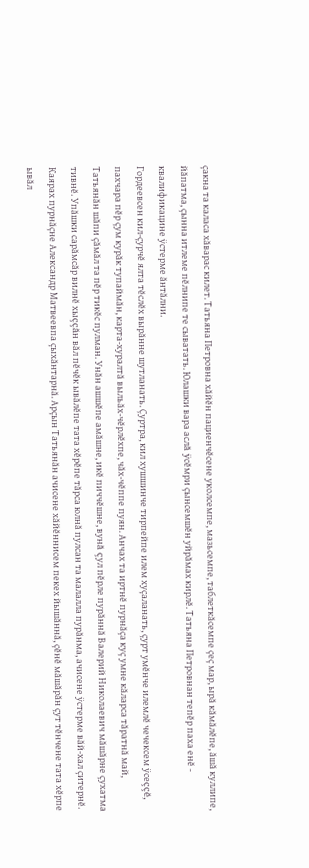çакна та каласа хăварас килет. Татьяна Петровна хăйĕн пациенчĕсене уколсемпе, мазьсемпе, таблеткăсемпе çеç мар, ырă кăмăлĕпе, ăшă куллипе, йăпатма, çынна итлеме пĕлнипе те сыватать. Юлашки вара аслă ÿсĕмри çынсемшĕн уйрăмах кирлĕ. Татьяна Петровнан тепĕр паха енĕ - квалификацине ÿстерме ăнтăлни.
Гордеевсен кил-çурчĕ ялта тĕслĕх вырăнне шутланать. Çуртра, кил хушшинче тирпейпе илем хуçаланать, çурт умĕнче илемлĕ чечексем ÿсеççĕ, пахчара пĕр çум курăк тупаймăн, карта-хуралтă выльăх-чĕрлĕхпе, чăх-чĕппе пуян. Анчах та иртнĕ пурнăçа куç умне кăларса тăратнă май, Татьянăн шăпи çăмăл та пĕр тикĕс пулман. Унăн ашшĕпе амăшне, икĕ пиччĕшне, вунă çул пĕрле пурăннă Валерий Николаевич мăшăрне çухатма тивнĕ. Упăшки сарăмсăр вилнĕ хыççăн вăл пĕчĕк ывăлĕпе тата хĕрĕпе тăрса юлнă пулсан та малалла пурăнма, ачисене ÿстерме вăй-хал çитернĕ. Каярах пурнăçне Александр Матвеевпа çыхăнтарнă. Арçын Татьянăн ачисене хăйĕннисем пекех йышăннă, çĕнĕ мăшăрăн çут тĕнчене тата хĕрпе ывăл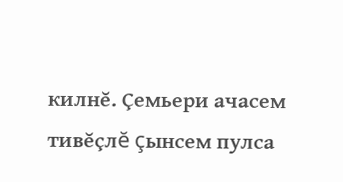килнĕ. Çемьери ачасем тивĕçлĕ çынсем пулса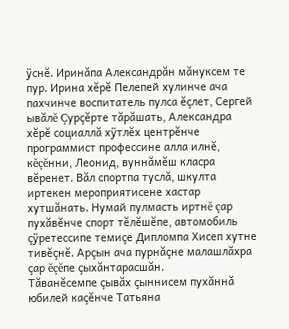ÿснĕ. Иринăпа Александрăн мăнуксем те пур. Ирина хĕрĕ Пелепей хулинче ача пахчинче воспитатель пулса ĕçлет, Сергей ывăлĕ Çурçĕрте тăрăшать, Александра хĕрĕ социаллă хÿтлĕх центрĕнче программист профессине алла илнĕ, кĕçĕнни, Леонид, вуннăмĕш класра вĕренет. Вăл спортпа туслă, шкулта иртекен мероприятисене хастар хутшăнать. Нумай пулмасть иртнĕ çар пухăвĕнче спорт тĕлĕшĕпе, автомобиль çÿретессипе темиçе Дипломпа Хисеп хутне тивĕçнĕ. Арçын ача пурнăçне малашлăхра çар ĕçĕпе çыхăнтарасшăн.
Тăванĕсемпе çывăх çыннисем пухăннă юбилей каçĕнче Татьяна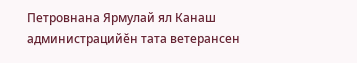Петровнана Ярмулай ял Канаш администрацийĕн тата ветерансен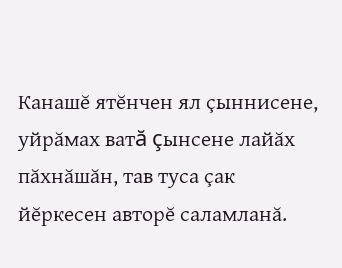Канашĕ ятĕнчен ял çыннисене, уйрăмах ватă çынсене лайăх пăхнăшăн, тав туса çак йĕркесен авторĕ саламланă.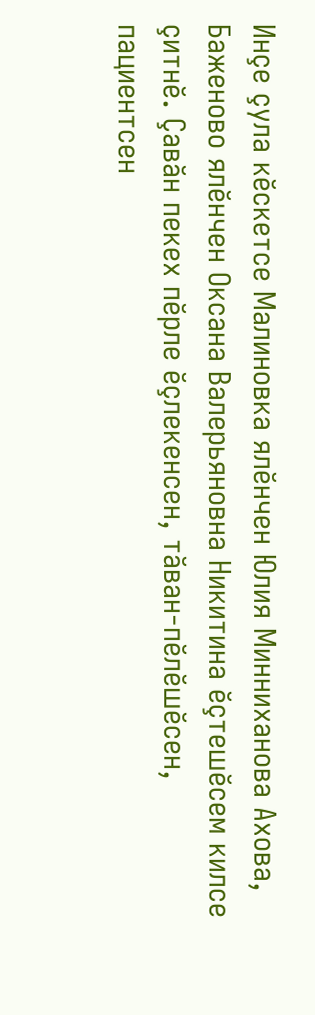Инçе çула кĕскетсе Малиновка ялĕнчен Юлия Минниханова Ахова, Баженово ялĕнчен Оксана Валерьяновна Никитина ĕçтешĕсем килсе çитнĕ. Çавăн пекех пĕрле ĕçлекенсен, тăван-пĕлĕшĕсен, пациентсен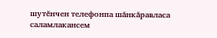шутĕнчен телефонпа шăнкăравласа саламлакансем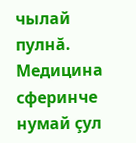чылай пулнă.
Медицина сферинче нумай çул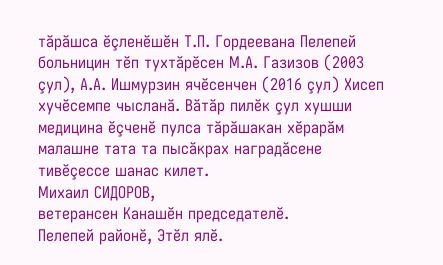тăрăшса ĕçленĕшĕн Т.П. Гордеевана Пелепей больницин тĕп тухтăрĕсен М.А. Газизов (2003 çул), А.А. Ишмурзин ячĕсенчен (2016 çул) Хисеп хучĕсемпе чысланă. Вăтăр пилĕк çул хушши медицина ĕçченĕ пулса тăрăшакан хĕрарăм малашне тата та пысăкрах наградăсене тивĕçессе шанас килет.
Михаил СИДОРОВ,
ветерансен Канашĕн председателĕ.
Пелепей районĕ, Этĕл ялĕ.